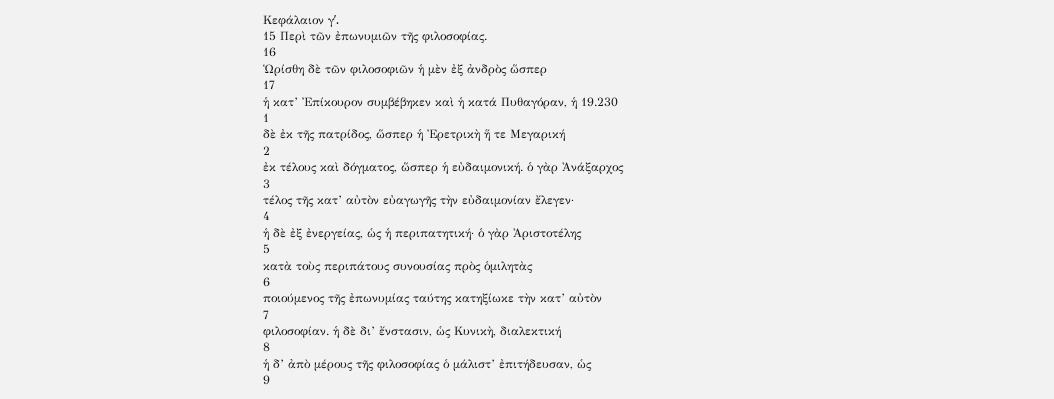Κεφάλαιον γʹ.
15 Περὶ τῶν ἐπωνυμιῶν τῆς φιλοσοφίας.
16
Ὡρίσθη δὲ τῶν φιλοσοφιῶν ἡ μὲν ἐξ ἀνδρὸς ὥσπερ
17
ἡ κατ’ Ἐπίκουρον συμβέβηκεν καὶ ἡ κατά Πυθαγόραν, ἡ 19.230
1
δὲ ἐκ τῆς πατρίδος, ὥσπερ ἡ Ἐρετρικὴ ἥ τε Μεγαρική
2
ἐκ τέλους καὶ δόγματος, ὥσπερ ἡ εὐδαιμονική. ὁ γὰρ Ἀνάξαρχος
3
τέλος τῆς κατ’ αὐτὸν εὐαγωγῆς τὴν εὐδαιμονίαν ἔλεγεν·
4
ἡ δὲ ἐξ ἐνεργείας, ὡς ἡ περιπατητική· ὁ γὰρ Ἀριστοτέλης
5
κατὰ τοὺς περιπάτους συνουσίας πρὸς ὁμιλητὰς
6
ποιούμενος τῆς ἐπωνυμίας ταύτης κατηξίωκε τὴν κατ’ αὐτὸν
7
φιλοσοφίαν. ἡ δὲ δι’ ἔνστασιν, ὡς Κυνικὴ, διαλεκτική
8
ἡ δ’ ἀπὸ μέρους τῆς φιλοσοφίας ὁ μάλιστ’ ἐπιτήδευσαν, ὡς
9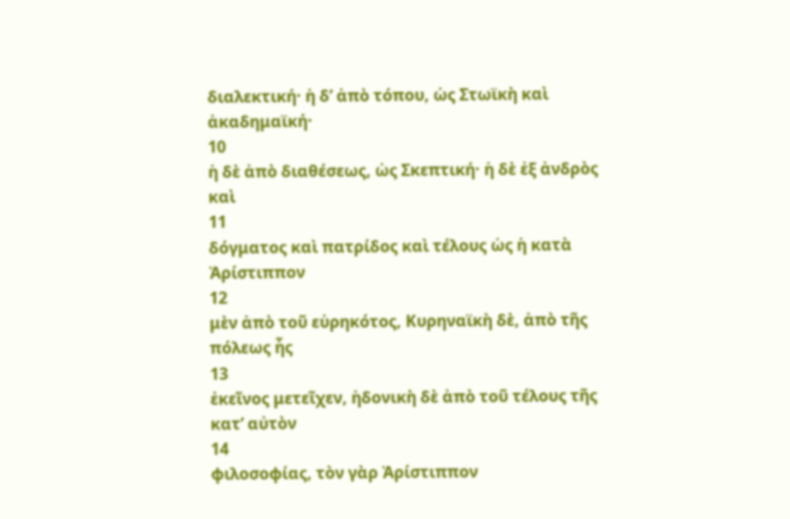διαλεκτική· ἡ δ’ ἀπὸ τόπου, ὡς Στωϊκὴ καὶ ἀκαδημαϊκή·
10
ἡ δὲ ἀπὸ διαθέσεως, ὡς Σκεπτική· ἡ δὲ ἐξ ἀνδρὸς καὶ
11
δόγματος καὶ πατρίδος καὶ τέλους ὡς ἡ κατὰ Ἀρίστιππον
12
μὲν ἀπὸ τοῦ εὑρηκότος, Κυρηναϊκὴ δὲ, ἀπὸ τῆς πόλεως ἧς
13
ἐκεῖνος μετεῖχεν, ἡδονικὴ δὲ ἀπὸ τοῦ τέλους τῆς κατ’ αὐτὸν
14
φιλοσοφίας, τὸν γὰρ Ἀρίστιππον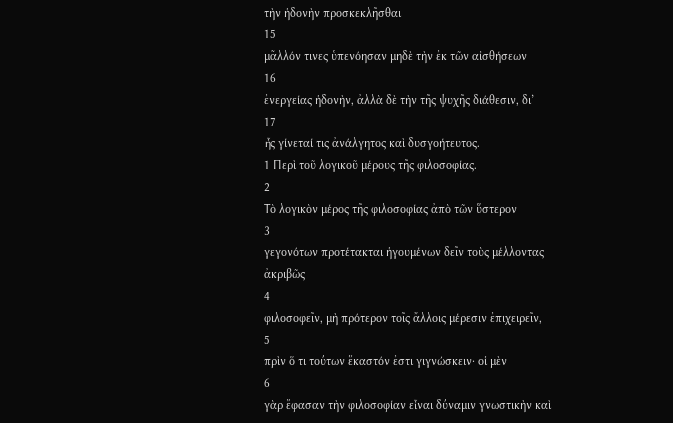τὴν ἡδονὴν προσκεκλῆσθαι
15
μᾶλλόν τινες ὑπενόησαν μηδὲ τὴν ἐκ τῶν αἰσθήσεων
16
ἐνεργείας ἡδονὴν, ἀλλὰ δὲ τὴν τῆς ψυχῆς διάθεσιν, δι’
17
ἧς γίνεταί τις ἀνάλγητος καὶ δυσγοήτευτος.
1 Περὶ τοῦ λογικοῦ μέρους τῆς φιλοσοφίας.
2
Τὸ λογικὸν μέρος τῆς φιλοσοφίας ἀπὸ τῶν ὕστερον
3
γεγονότων προτέτακται ἡγουμένων δεῖν τοὺς μέλλοντας ἀκριβῶς
4
φιλοσοφεῖν, μὴ πρότερον τοῖς ἄλλοις μέρεσιν ἐπιχειρεῖν,
5
πρὶν ὅ τι τούτων ἕκαστόν ἐστι γιγνώσκειν· οἱ μὲν
6
γὰρ ἔφασαν τὴν φιλοσοφίαν εἶναι δύναμιν γνωστικὴν καὶ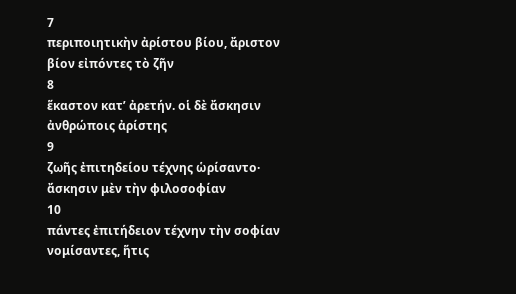7
περιποιητικὴν ἀρίστου βίου, ἄριστον βίον εἰπόντες τὸ ζῆν
8
ἕκαστον κατ’ ἀρετήν. οἱ δὲ ἄσκησιν ἀνθρώποις ἀρίστης
9
ζωῆς ἐπιτηδείου τέχνης ὡρίσαντο· ἄσκησιν μὲν τὴν φιλοσοφίαν
10
πάντες ἐπιτήδειον τέχνην τὴν σοφίαν νομίσαντες, ἥτις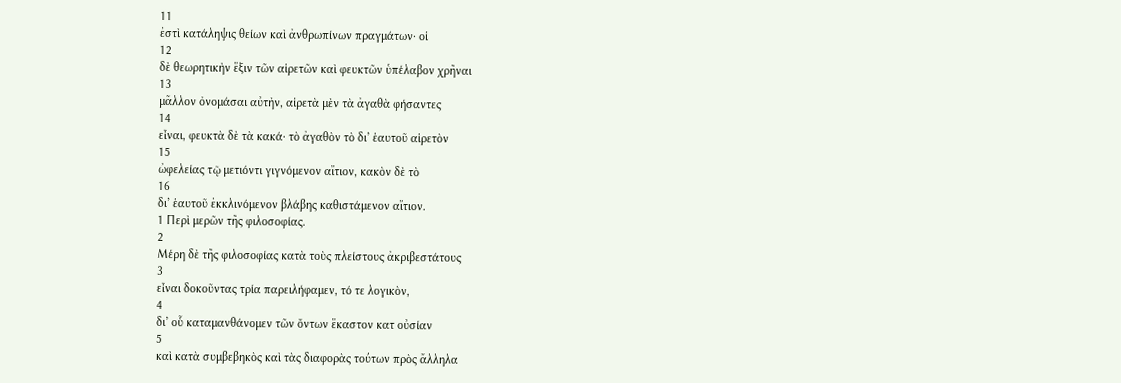11
ἐστὶ κατάληψις θείων καὶ ἀνθρωπίνων πραγμάτων· οἱ
12
δὲ θεωρητικὴν ἕξιν τῶν αἱρετῶν καὶ φευκτῶν ὑπέλαβον χρῆναι
13
μᾶλλον ὀνομάσαι αὐτὴν, αἱρετὰ μὲν τὰ ἀγαθὰ φήσαντες
14
εἶναι, φευκτὰ δὲ τὰ κακά· τὸ ἀγαθὸν τὸ δι’ ἑαυτοῦ αἱρετὸν
15
ὠφελείας τῷ μετιόντι γιγνόμενον αἴτιον, κακὸν δὲ τὸ
16
δι’ ἑαυτοῦ ἐκκλινόμενον βλάβης καθιστάμενον αἴτιον.
1 Περὶ μερῶν τῆς φιλοσοφίας.
2
Μέρη δὲ τῆς φιλοσοφίας κατὰ τοὺς πλείστους ἀκριβεστάτους
3
εἶναι δοκοῦντας τρία παρειλήφαμεν, τό τε λογικὸν,
4
δι’ οὗ καταμανθάνομεν τῶν ὄντων ἕκαστον κατ οὐσίαν
5
καὶ κατὰ συμβεβηκὸς καὶ τὰς διαφορὰς τούτων πρὸς ἄλληλα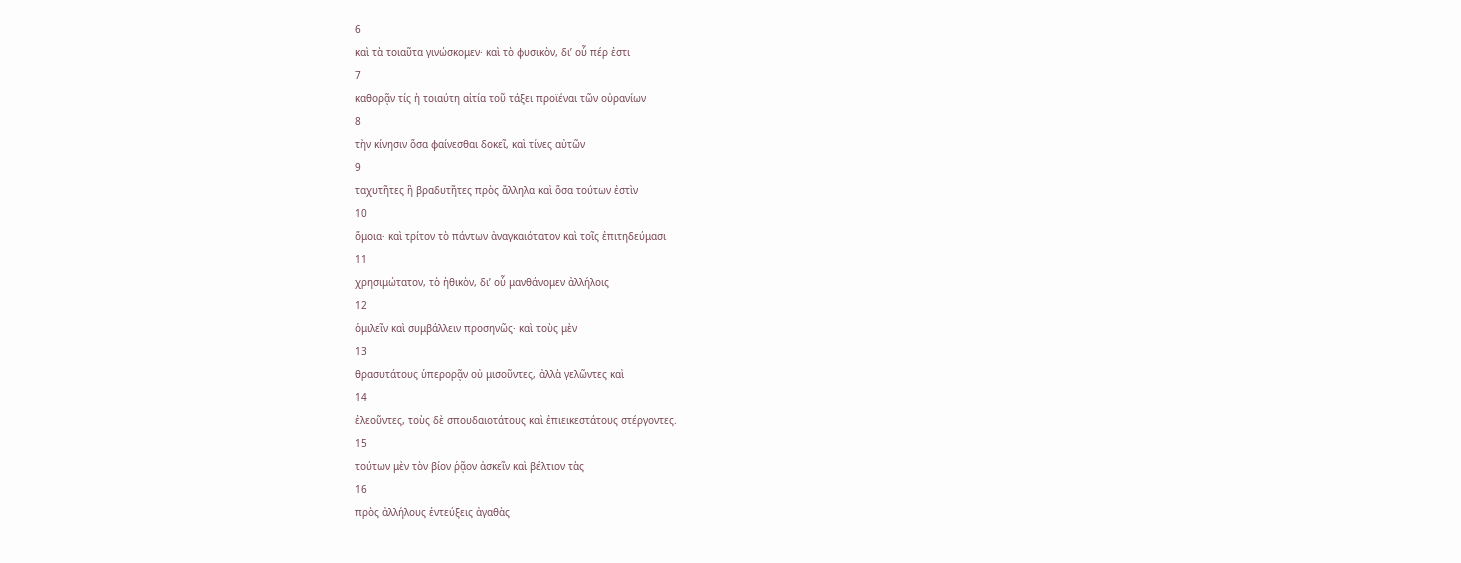6
καὶ τὰ τοιαῦτα γινώσκομεν· καὶ τὸ φυσικὸν, δι’ οὗ πέρ ἐστι
7
καθορᾷν τίς ἠ τοιαύτη αἰτία τοῦ τάξει προϊέναι τῶν οὐρανίων
8
τὴν κίνησιν ὅσα φαίνεσθαι δοκεῖ, καὶ τίνες αὐτῶν
9
ταχυτῆτες ἢ βραδυτῆτες πρὸς ἄλληλα καὶ ὅσα τούτων ἐστὶν
10
ὅμοια· καὶ τρίτον τὸ πάντων ἀναγκαιότατον καὶ τοῖς ἐπιτηδεύμασι
11
χρησιμώτατον, τὸ ἠθικὸν, δι’ οὗ μανθάνομεν ἀλλήλοις
12
ὁμιλεῖν καὶ συμβάλλειν προσηνῶς· καὶ τοὺς μὲν
13
θρασυτάτους ὑπερορᾷν οὐ μισοῦντες, ἀλλὰ γελῶντες καὶ
14
ἐλεοῦντες, τοὺς δὲ σπουδαιοτάτους καὶ ἐπιεικεστάτους στέργοντες.
15
τούτων μὲν τὸν βίον ῥᾷον ἀσκεῖν καὶ βέλτιον τὰς
16
πρὸς ἀλλήλους ἐντεύξεις ἀγαθὰς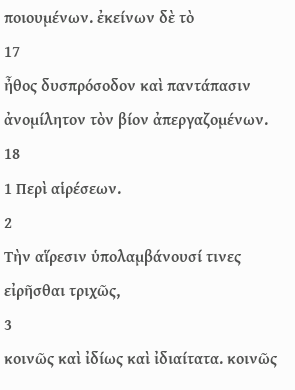ποιουμένων. ἐκείνων δὲ τὸ
17
ἦθος δυσπρόσοδον καὶ παντάπασιν ἀνομίλητον τὸν βίον ἀπεργαζομένων.
18
1 Περὶ αἱρέσεων.
2
Τὴν αἵρεσιν ὑπολαμβάνουσί τινες εἰρῆσθαι τριχῶς,
3
κοινῶς καὶ ἰδίως καὶ ἰδιαίτατα. κοινῶς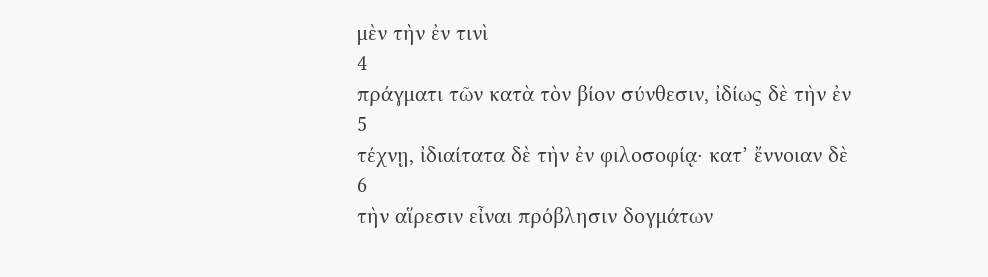μὲν τὴν ἐν τινὶ
4
πράγματι τῶν κατὰ τὸν βίον σύνθεσιν, ἰδίως δὲ τὴν ἐν
5
τέχνῃ, ἰδιαίτατα δὲ τὴν ἐν φιλοσοφίᾳ· κατ’ ἔννοιαν δὲ
6
τὴν αἵρεσιν εἶναι πρόβλησιν δογμάτων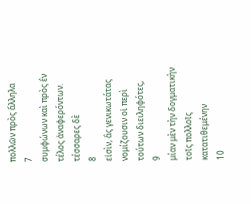πολλῶν πρὸς ἄλληλα
7
συμφώνων καὶ πρὸς ἓν τέλος ἀναφερόντων. τέσσαρες δὲ
8
εἰσὶν, ἃς γενικωτάτας νομίζουσιν οἱ περὶ τούτων διειληφότες,
9
μίαν μὲν τὴν δογματικὴν τοῖς πολλοῖς κατατιθεμένην
10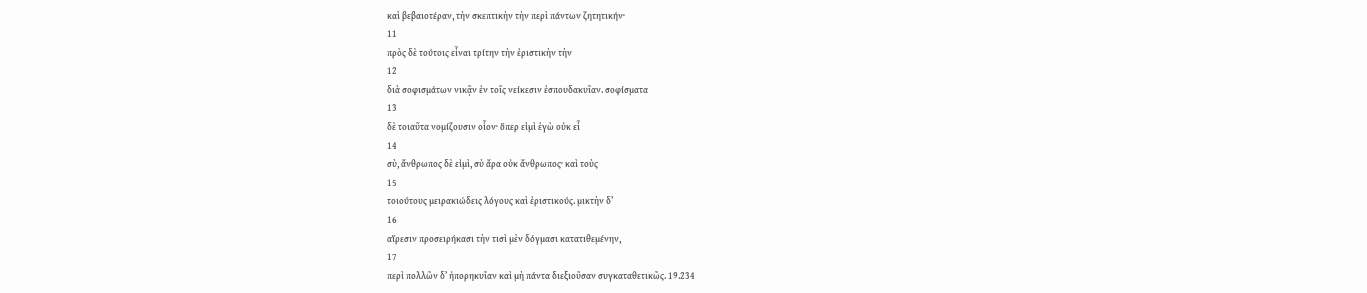καὶ βεβαιοτέραν, τὴν σκεπτικὴν τὴν περὶ πάντων ζητητικήν·
11
πρὸς δὲ τούτοις εἶναι τρίτην τὴν ἐριστικὴν τὴν
12
διὰ σοφισμάτων νικᾷν ἐν τοῖς νείκεσιν ἐσπουδακυῖαν. σοφίσματα
13
δὲ τοιαῦτα νομίζουσιν οἷον· ὅπερ εἰμὶ ἐγὼ οὐκ εἶ
14
σὺ, ἄνθρωπος δὲ εἰμὶ, σὺ ἄρα οὐκ ἄνθρωπος· καὶ τοὺς
15
τοιούτους μειρακιώδεις λόγους καὶ ἐριστικούς. μικτὴν δ’
16
αἵρεσιν προσειρήκασι τὴν τισὶ μὲν δόγμασι κατατιθεμένην,
17
περὶ πολλῶν δ’ ἠπορηκυῖαν καὶ μὴ πάντα διεξιοῦσαν συγκαταθετικῶς. 19.234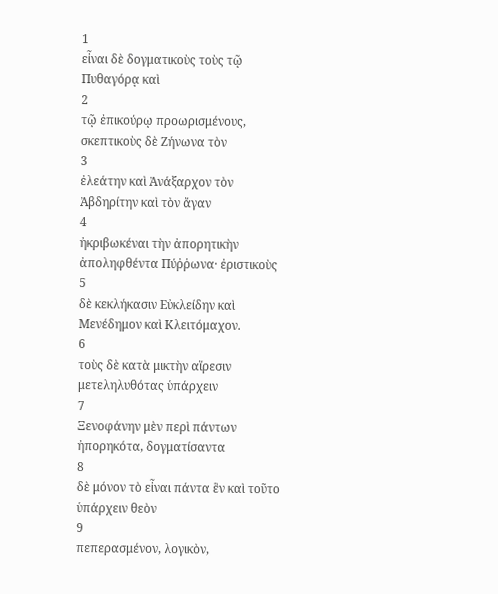1
εἶναι δὲ δογματικοὺς τοὺς τῷ Πυθαγόρᾳ καὶ
2
τῷ ἐπικούρῳ προωρισμένους, σκεπτικοὺς δὲ Ζήνωνα τὸν
3
ἐλεάτην καὶ Ἀνάξαρχον τὸν Ἀβδηρίτην καὶ τὸν ἄγαν
4
ἠκριβωκέναι τὴν ἀπορητικὴν ἀποληφθέντα Πύῤῥωνα· ἐριστικοὺς
5
δὲ κεκλήκασιν Εὐκλείδην καὶ Μενέδημον καὶ Κλειτόμαχον.
6
τοὺς δὲ κατὰ μικτὴν αἵρεσιν μετεληλυθότας ὑπάρχειν
7
Ξενοφάνην μὲν περὶ πάντων ἠπορηκότα, δογματίσαντα
8
δὲ μόνον τὸ εἶναι πάντα ἓν καὶ τοῦτο ὑπάρχειν θεὸν
9
πεπερασμένον, λογικὸν,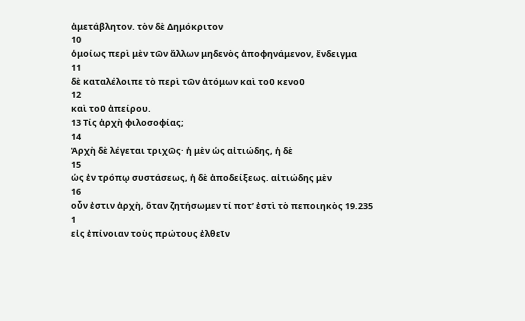ἀμετάβλητον. τὸν δὲ Δημόκριτον
10
ὁμοίως περὶ μὲν τῶν ἄλλων μηδενὸς ἀποφηνάμενον, ἔνδειγμα
11
δὲ καταλέλοιπε τὸ περὶ τῶν ἀτόμων καὶ τοῦ κενοῦ
12
καὶ τοῦ ἀπείρου.
13 Τίς ἀρχὴ φιλοσοφίας;
14
Ἀρχὴ δὲ λέγεται τριχῶς· ἡ μὲν ὡς αἰτιώδης, ἡ δὲ
15
ὡς ἐν τρόπῳ συστάσεως, ἡ δὲ ἀποδείξεως. αἰτιώδης μὲν
16
οὖν ἐστιν ἀρχὴ, ὅταν ζητήσωμεν τί ποτ’ ἐστὶ τὸ πεποιηκὸς 19.235
1
εἰς ἐπίνοιαν τοὺς πρώτους ἐλθεῖν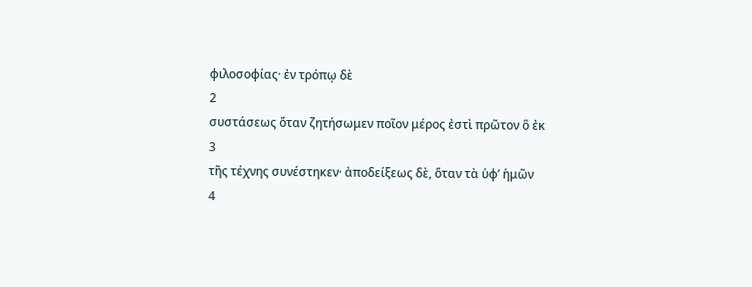φιλοσοφίας· ἐν τρόπῳ δὲ
2
συστάσεως ὅταν ζητήσωμεν ποῖον μέρος ἐστὶ πρῶτον ὃ ἐκ
3
τῆς τέχνης συνέστηκεν· ἀποδείξεως δὲ, ὅταν τὰ ὑφ’ ἡμῶν
4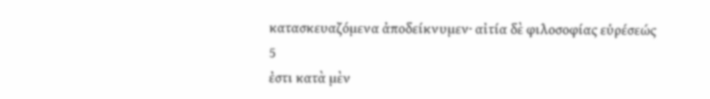κατασκευαζόμενα ἀποδείκνυμεν· αἰτία δὲ φιλοσοφίας εὑρέσεώς
5
ἐστι κατὰ μὲν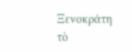Ξενοκράτη τὸ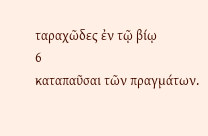ταραχῶδες ἐν τῷ βίῳ
6
καταπαῦσαι τῶν πραγμάτων.